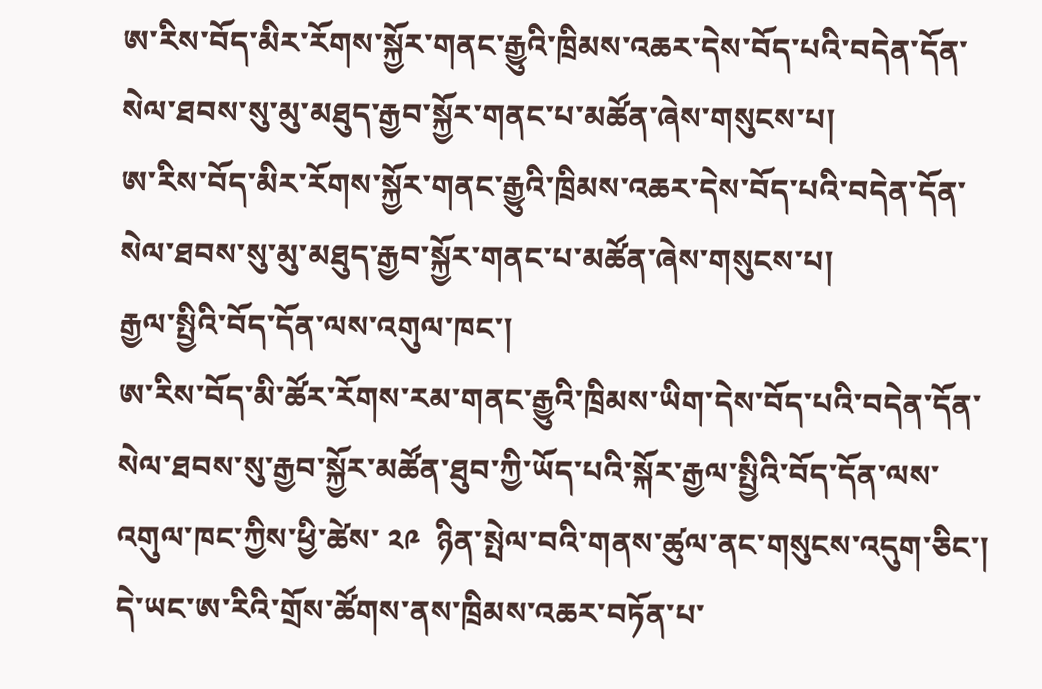ཨ་རིས་བོད་མིར་རོགས་སྐྱོར་གནང་རྒྱུའི་ཁྲིམས་འཆར་དེས་བོད་པའི་བདེན་དོན་སེལ་ཐབས་སུ་མུ་མཐུད་རྒྱབ་སྐྱོར་གནང་པ་མཚོན་ཞེས་གསུངས་པ།
ཨ་རིས་བོད་མིར་རོགས་སྐྱོར་གནང་རྒྱུའི་ཁྲིམས་འཆར་དེས་བོད་པའི་བདེན་དོན་སེལ་ཐབས་སུ་མུ་མཐུད་རྒྱབ་སྐྱོར་གནང་པ་མཚོན་ཞེས་གསུངས་པ།
རྒྱལ་སྤྱིའི་བོད་དོན་ལས་འགུལ་ཁང་།
ཨ་རིས་བོད་མི་ཚོར་རོགས་རམ་གནང་རྒྱུའི་ཁྲིམས་ཡིག་དེས་བོད་པའི་བདེན་དོན་སེལ་ཐབས་སུ་རྒྱབ་སྐྱོར་མཚོན་ཐུབ་ཀྱི་ཡོད་པའི་སྐོར་རྒྱལ་སྤྱིའི་བོད་དོན་ལས་འགུལ་ཁང་ཀྱིས་ཕྱི་ཚེས་ ༢༩  ཉིན་སྤེལ་བའི་གནས་ཚུལ་ནང་གསུངས་འདུག་ཅིང་།  དེ་ཡང་ཨ་རིའི་གྲོས་ཚོགས་ནས་ཁྲིམས་འཆར་བཏོན་པ་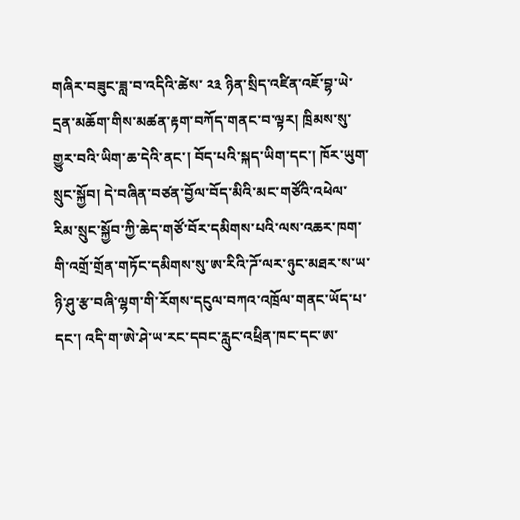གཞིར་བཟུང་ཟླ་བ་འདིའི་ཚེས་ ༢༣ ཉིན་སྲིད་འཛིན་འཇོ་བྷ་ཡེ་དྲན་མཆོག་གིས་མཚན་རྟག་བཀོད་གནང་བ་ལྟར། ཁྲིམས་སུ་གྱུར་བའི་ཡིག་ཆ་དེའི་ནང་། བོད་པའི་སྐད་ཡིག་དང་། ཁོར་ཡུག་སྲུང་སྐྱོབ། དེ་བཞིན་བཙན་བྱོལ་བོད་མིའི་མང་གཙོའི་འཕེལ་རིམ་སྲུང་སྐྱོབ་ཀྱི་ཆེད་གཙོ་བོར་དམིགས་པའི་ལས་འཆར་ཁག་གི་འགྲོ་གྲོན་གཏོང་དམིགས་སུ་ཨ་རིའི་ཌོ་ལར་ཉུང་མཐར་ས་ཡ་ཉི་ཤུ་རྩ་བཞི་ལྷག་གི་རོགས་དངུལ་བཀའ་འཁྲོལ་གནང་ཡོད་པ་དང་། འདི་ག་ཨེ་ཤེ་ཡ་རང་དབང་རླུང་འཕྲིན་ཁང་དང་ཨ་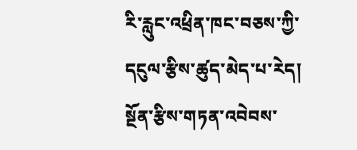རི་རླུང་འཕྲིན་ཁང་བཅས་ཀྱི་དངུལ་རྩིས་ཚུད་མེད་པ་རེད།
སྔོན་རྩིས་གཏན་འབེབས་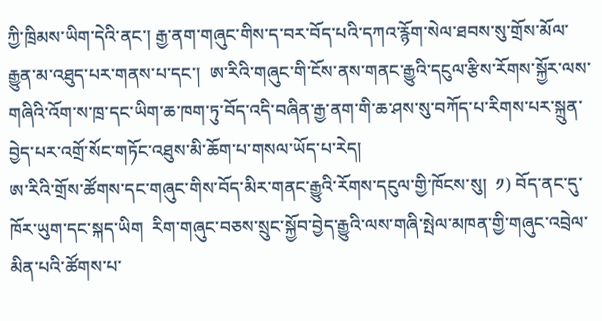ཀྱི་ཁྲིམས་ཡིག་དེའི་ནང་། རྒྱ་ནག་གཞུང་གིས་ད་བར་བོད་པའི་དཀའ་རྙོག་སེལ་ཐབས་སུ་གྲོས་མོལ་རྒྱུན་མ་འཐུད་པར་གནས་པ་དང་།  ཨ་རིའི་གཞུང་གི་ངོས་ནས་གནང་རྒྱུའི་དངུལ་རྩིས་རོགས་སྐྱོར་ལས་གཞིའི་འོག་ས་ཁྲ་དང་ཡིག་ཆ་ཁག་ཏུ་བོད་འདི་བཞིན་རྒྱ་ནག་གི་ཆ་ཤས་སུ་བཀོད་པ་རིགས་པར་སྐྲུན་བྱེད་པར་འགྲོ་སོང་གཏོང་འཐུས་མི་ཆོག་པ་གསལ་ཡོད་པ་རེད།
ཨ་རིའི་གྲོས་ཚོགས་དང་གཞུང་གིས་བོད་མིར་གནང་རྒྱུའི་རོགས་དངུལ་གྱི་ཁོངས་སུ།  ༡) བོད་ནང་དུ་ཁོར་ཡུག་དང་སྐད་ཡིག  རིག་གཞུང་བཅས་སྲུང་སྐྱོབ་བྱེད་རྒྱུའི་ལས་གཞི་སྤེལ་མཁན་གྱི་གཞུང་འབྲེལ་མིན་པའི་ཚོགས་པ་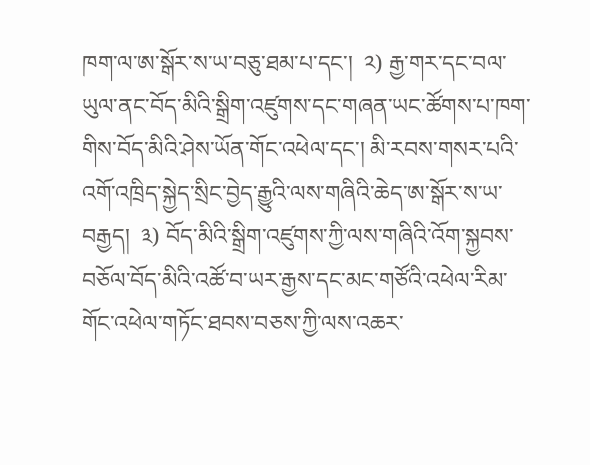ཁག་ལ་ཨ་སྒོར་ས་ཡ་བཅུ་ཐམ་པ་དང་།  ༢) རྒྱ་གར་དང་བལ་ཡུལ་ནང་བོད་མིའི་སྒྲིག་འཛུགས་དང་གཞན་ཡང་ཚོགས་པ་ཁག་གིས་བོད་མིའི་ཤེས་ཡོན་གོང་འཕེལ་དང་། མི་རབས་གསར་པའི་འགོ་འཁྲིད་སྐྱེད་སྲིང་བྱེད་རྒྱུའི་ལས་གཞིའི་ཆེད་ཨ་སྒོར་ས་ཡ་བརྒྱད།  ༣) བོད་མིའི་སྒྲིག་འཛུགས་ཀྱི་ལས་གཞིའི་འོག་སྐྱབས་བཅོལ་བོད་མིའི་འཚོ་བ་ཡར་རྒྱས་དང་མང་གཙོའི་འཕེལ་རིམ་གོང་འཕེལ་གཏོང་ཐབས་བཅས་ཀྱི་ལས་འཆར་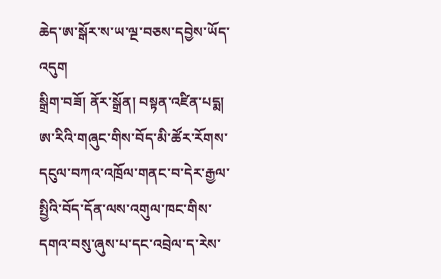ཆེད་ཨ་སྒོར་ས་ཡ་ལྔ་བཅས་དབྱེས་ཡོད་འདུག
སྒྲིག་བཟོ། ནོར་སྒྲོན། བསྟན་འཛིན་པདྨ།
ཨ་རིའི་གཞུང་གིས་བོད་མི་ཚོར་རོགས་དངུལ་བཀའ་འཁྲོལ་གནང་བ་དེར་རྒྱལ་སྤྱིའི་བོད་དོན་ལས་འགུལ་ཁང་གིས་དགའ་བསུ་ཞུས་པ་དང་འབྲེལ་ད་རེས་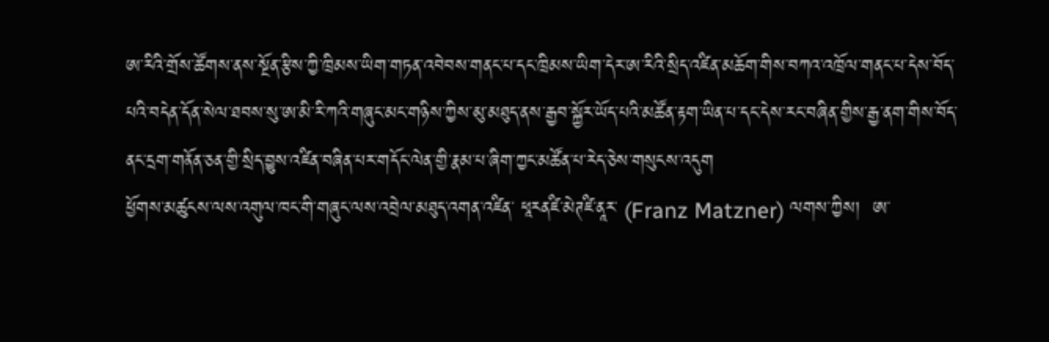ཨ་རིའི་གྲོས་ཚོགས་ནས་སྔོན་རྩིས་ཀྱི་ཁྲིམས་ཡིག་གཏན་འབེབས་གནང་པ་དང་ཁྲིམས་ཡིག་དེར་ཨ་རིའི་སྲིད་འཛིན་མཆོག་གིས་བཀའ་འཁྲོལ་གནང་པ་དེས་བོད་པའི་བདེན་དོན་སེལ་ཐབས་སུ་ཨ་མི་རི་ཀའི་གཞུང་མང་གཉིས་ཀྱིས་མུ་མཐུད་ནས་རྒྱབ་སྐྱོར་ཡོད་པའི་མཚོན་རྟག་ཡིན་པ་དང་དེས་རང་བཞིན་གྱིས་རྒྱ་ནག་གིས་བོད་ནང་དྲག་གནོན་ཅན་གྱི་སྲིད་བྱུས་འཛིན་བཞིན་པར་གདོང་ལེན་གྱི་རྣམ་པ་ཞིག་ཀྱང་མཚོན་པ་རེད་ཅེས་གསུངས་འདུག
ཕྱོགས་མཚུངས་ལས་འགུལ་ཁང་གི་གཞུང་ལས་འབྲེལ་མཐུད་འགན་འཛིན་ ཕཱརནཛི་མེཊཛི་ནཱར་ (Franz Matzner) ལགས་ཀྱིས།  ཨ་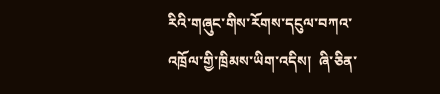རིའི་གཞུང་གིས་རོགས་དངུལ་བཀའ་འཁྲོལ་གྱི་ཁྲིམས་ཡིག་འདིས།  ཞི་ཅིན་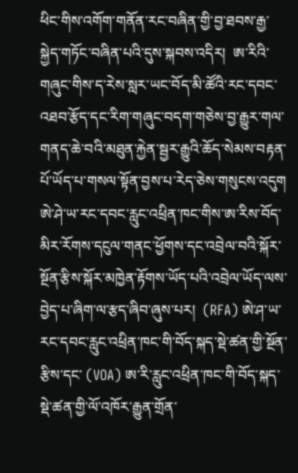ཕིང་གིས་འགོག་གནོན་རང་བཞིན་གྱི་བྱ་ཐབས་རྒྱ་སྐྱེད་གཏོང་བཞིན་པའི་དུས་སྐབས་འདིར།  ཨ་རིའི་གཞུང་གིས་ད་རེས་སླར་ཡང་བོད་མི་ཚོའི་རང་དབང་འཐབ་རྩོད་དང་རིག་གཞུང་བདག་གཅེས་བྱ་རྒྱུར་གལ་གནད་ཆེ་བའི་མཐུན་རྐྱེན་སྦྱར་རྒྱུའི་ཆོད་སེམས་བརྟན་པོ་ཡོད་པ་གསལ་སྟོན་བྱས་པ་རེད་ཅེས་གསུངས་འདུག
ཨེ་ཤེ་ཡ་རང་དབང་རླུང་འཕྲིན་ཁང་གིས་ཨ་རིས་བོད་མིར་རོགས་དངུལ་གནང་ཕྱོགས་དང་འབྲེལ་བའི་སྐོར་སྔོན་རྩིས་སྐོར་མཁྱེན་རྟོགས་ཡོད་པའི་འབྲེལ་ཡོད་ལས་བྱེད་པ་ཞིག་ལ་རྩད་ཞིབ་ཞུས་པར།  (RFA) ཨེ་ཤ་ཡ་རང་དབང་རླུང་འཕྲིན་ཁང་གི་བོད་སྐད་སྡེ་ཚན་གྱི་སྔོན་རྩིས་དང་ (VOA) ཨ་རི་རླུང་འཕྲིན་ཁང་གི་བོད་སྐད་སྡེ་ཚན་གྱི་ལོ་འཁོར་རྒྱུན་གྲོན་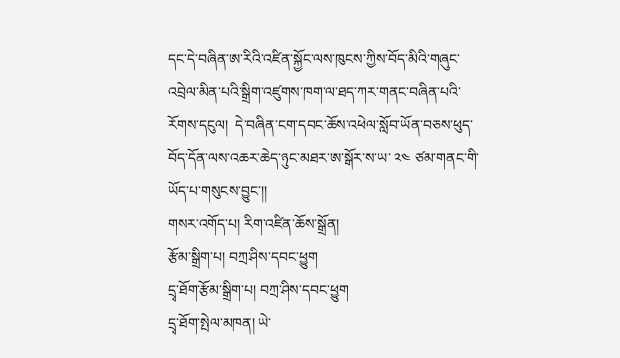དང་དེ་བཞིན་ཨ་རིའི་འཛིན་སྐྱོང་ལས་ཁུངས་ཀྱིས་བོད་མིའི་གཞུང་འབྲེལ་མིན་པའི་སྒྲིག་འཛུགས་ཁག་ལ་ཐད་ཀར་གནང་བཞིན་པའི་རོགས་དངུལ།  དེ་བཞིན་ངག་དབང་ཆོས་འཕེལ་སློབ་ཡོན་བཅས་ཕུད་བོད་དོན་ལས་འཆར་ཆེད་ཉུང་མཐར་ཨ་སྒོར་ས་ཡ་ ༢༤ ཙམ་གནང་གི་ཡོད་པ་གསུངས་བྱུང་།།
གསར་འགོད་པ། རིག་འཛིན་ཆོས་སྒྲོན།
རྩོམ་སྒྲིག་པ། བཀྲ་ཤིས་དབང་ཕྱུག
དྲྭ་ཐོག་རྩོམ་སྒྲིག་པ། བཀྲ་ཤིས་དབང་ཕྱུག
དྲྭ་ཐོག་སྤེལ་མཁན། ཡེ་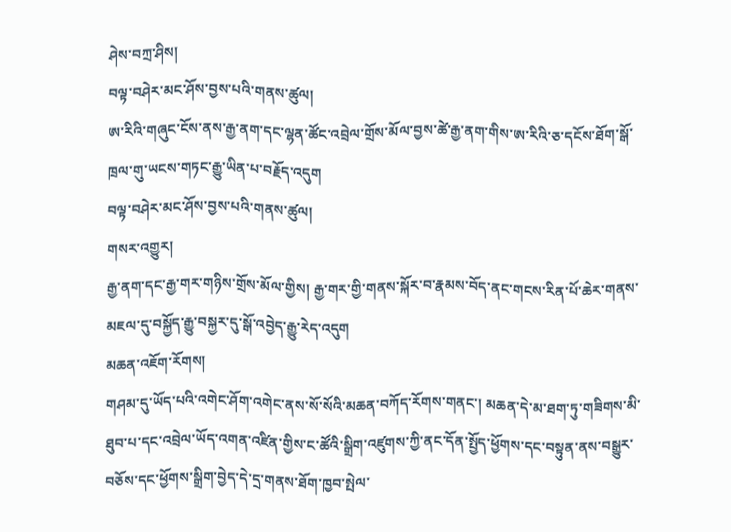ཤེས་བཀྲ་ཤིས།
བལྟ་བཤེར་མང་ཤོས་བྱས་པའི་གནས་ཚུལ།
ཨ་རིའི་གཞུང་ངོས་ནས་རྒྱ་ནག་དང་ལྷན་ཚོང་འབྲེལ་གྲོས་མོལ་བྱས་ཚེ་རྒྱ་ནག་གིས་ཨ་རིའི་ཅ་དངོས་ཐོག་སྒོ་ཁྲལ་གུ་ཡངས་གཏང་རྒྱུ་ཡིན་པ་བརྗོད་འདུག
བལྟ་བཤེར་མང་ཤོས་བྱས་པའི་གནས་ཚུལ།
གསར་འགྱུར།
རྒྱ་ནག་དང་རྒྱ་གར་གཉིས་གྲོས་མོལ་གྱིས། རྒྱ་གར་གྱི་གནས་སྐོར་བ་རྣམས་བོད་ནང་གངས་རིན་པོ་ཆེར་གནས་མཇལ་དུ་བསྐྱོད་རྒྱུ་བསྐྱར་དུ་སྒོ་འབྱེད་རྒྱུ་རེད་འདུག
མཆན་འཇོག་རོགས།
གཤམ་དུ་ཡོད་པའི་འགེང་ཤོག་འགེང་ནས་སོ་སོའི་མཆན་བཀོད་རོགས་གནང་། མཆན་དེ་མ་ཐག་ཏུ་གཟིགས་མི་ཐུབ་པ་དང་འབྲེལ་ཡོད་འགན་འཛིན་གྱིས་ང་ཚོའི་སྒྲིག་འཛུགས་ཀྱི་ནང་དོན་སྤྱོད་ཕྱོགས་དང་བསྟུན་ནས་བསྒྱུར་བཅོས་དང་ཕྱོགས་སྒྲིག་བྱེད་དེ་དྲ་གནས་ཐོག་ཁྱབ་སྤེལ་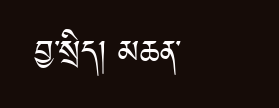བྱ་སྲིད། མཆན་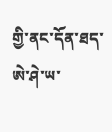གྱི་ནང་དོན་ཐད་ཨེ་ཤེ་ཡ་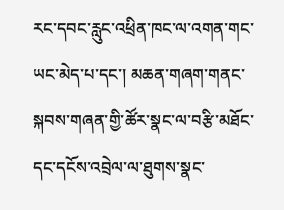རང་དབང་རླུང་འཕྲིན་ཁང་ལ་འགན་གང་ཡང་མེད་པ་དང་། མཆན་གཞག་གནང་སྐབས་གཞན་གྱི་ཚོར་སྣང་ལ་བརྩི་མཐོང་དང་དངོས་འབྲེལ་ལ་ཐུགས་སྣང་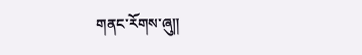གནང་རོགས་ཞུ༎